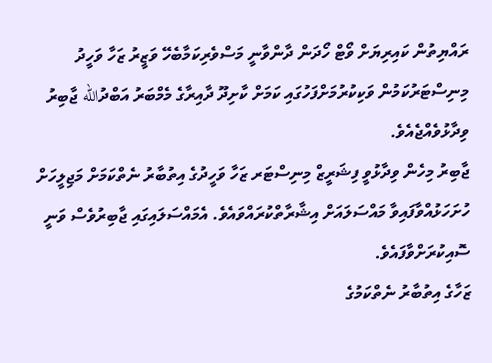ރައްޔިތުން ކައިރިޔަށް ވޯޓް ހޯދަން ދާންވާނީ މަސްވެރިކަމާބެހޭ ވަޒީރު ޒަހާ ވަހީދު މިނިސްޓަރުކަމުން ވަކިކުރުމަށްފަހުގައި ކަމަށް ކާށިދޫ ދާއިރާގެ މެމްބަރު އަބްދުالله ޖާބިރު ވިދާޅުވެއްޖެއެވެ.
ޖާބިރު މިހެން ވިދާޅުވީ ފިޝަރީޒް މިނިސްޓަރ ޒަހާ ވަހީދުގެ އިތުބާރު ނެތްކަމަށް މަޖިލީހަށް ހުށަހަޅުއްވާފައިވާ މައްސަލައަށް އިޝާރާތްކުރައްވައެވެ. އެމައްސަލައިގައި ޖާބިރުވެސް ވަނީ ސޮއިކުރަށްވާފައެވެ.
ޒަހާގެ އިތުބާރު ނެތްކަމުގެ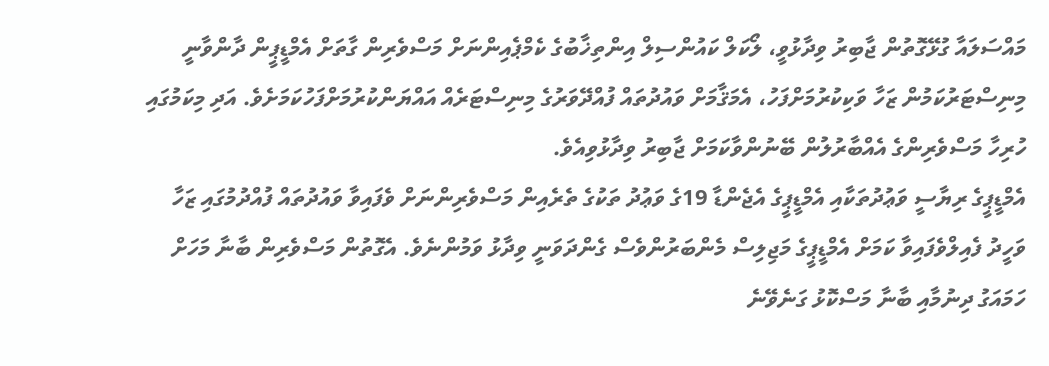މައްސަލައާ ގުޅޭގޮތުން ޖާބިރު ވިދާޅުވީ، ލޯކަލް ކައުންސިލް އިންތިޚާބުގެ ކެމްޕެއިންނަށް މަސްވެރިން ގާތަށް އެމްޑީޕީން ދާންވާނީ މިނިސްޓަރުކަމުން ޒަހާ ވަކިކުރުމަށްފަހު، އެމަޤާމަށް ވައުދުތައް ފުއްދޭވަރުގެ މިނިސްޓަރެއް އައްޔަންކުރުމަށްފަހުކަމަށެވެ. އަދި މިކަމުގައި ހުރިހާ މަސްވެރިންގެ އެއްބާރުލުން ބޭނުންވާކަމަށް ޖާބިރު ވިދާޅުވިއެވެ.
އެމްޑީޕީގެ ރިޔާސީ ވަޢުދުތަކާއި އެމްޑީޕީގެ އެޖެންޑާ 19ގެ ވަޢުދު ތަކުގެ ތެރެއިން މަސްވެރިންނަށް ވެފައިވާ ވައުދުތައް ފުއްދުމުގައި ޒަހާ ވަހީދު ފެއިލްވެފައިވާ ކަމަށް އެމްޑީޕީގެ މަޖިލިސް މެންބަރުންވެސް ގެންދަވަނީ ވިދާޅު ވަމުންނެވެ. އެގޮތުން މަސްވެރިން ބާނާ މަހަށް ހަމައަގު ދިނުމާއި ބާނާ މަސްކޮޅު ގަނެވޭނެ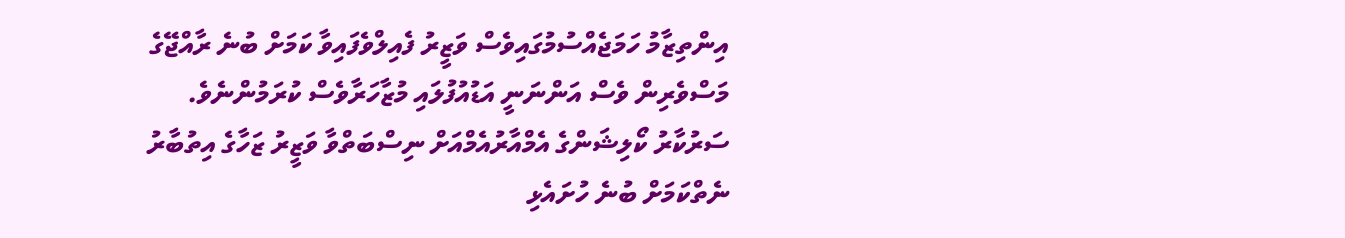އިންތިޒާމު ހަމަޖެއްސުމުގައިވެސް ވަޒީރު ފެއިލްވެފައިވާ ކަމަށް ބުނެ ރާއްޖޭގެ މަސްވެރިން ވެސް އަންނަނީ އަޑުއުފުލައި މުޒާހަރާވެސް ކުރަމުންނެވެ.
ސަރުކާރު ކޯލިޝަންގެ އެމްއާރުއެމްއަށް ނިސްބަތްވާ ވަޒީރު ޒަހާގެ އިތުބާރު ނެތްކަމަށް ބުނެ ހުށައެޅި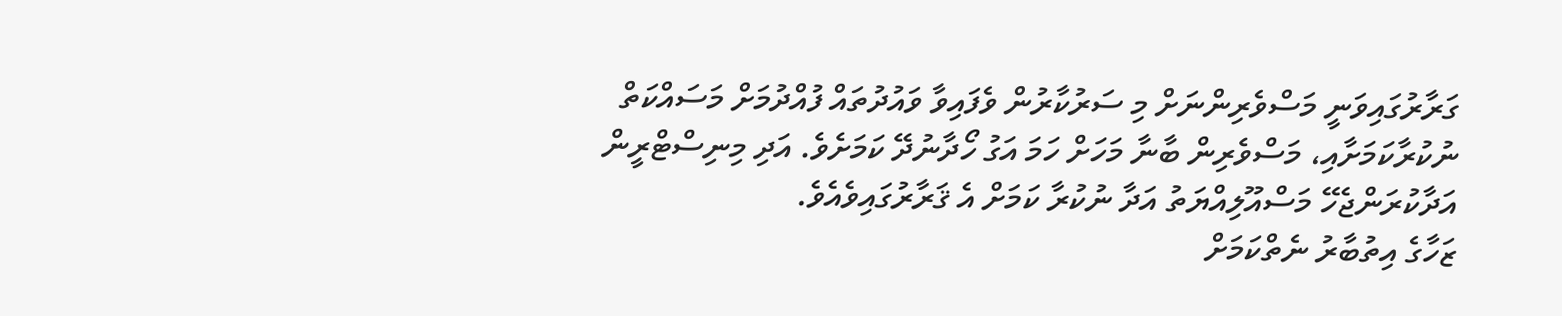ގަރާރުގައިވަނީ މަސްވެރިންނަށް މި ސަރުކާރުން ވެފައިވާ ވައުދުތައް ފުއްދުމަށް މަސައްކަތް ނުކުރާކަމަށާއި، މަސްވެރިން ބާނާ މަހަށް ހަމަ އަގު ހޯދާނުދޭ ކަމަށެވެ. އަދި މިނިސްޓްރީން އަދާކުރަންޖެހޭ މަސްއޫލިއްޔަތު އަދާ ނުކުރާ ކަމަށް އެ ޤަރާރުގައިވެއެވެ.
ޒަހާގެ އިތުބާރު ނެތްކަމަށް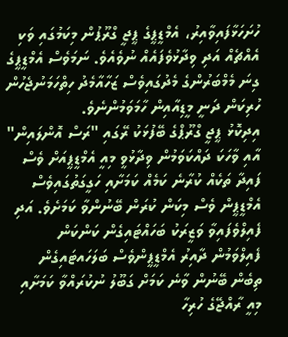ހުށަހަޅާފައިވާއިރު، އެމްޑީޕީގެ ޕީޖީ ގްރޫޕުން މިކަމުގައި ވަކި އެއްޗެއް އަދި ވިދާޅުވެފައެއް ނުވެއެވެ. ނަމަވެސް އެމްޑީޕީގެ ގިނަ މެމްބަރުންގެ މެދުގައިވެސް ޒަހާއާމެދު ހިތްހަމަނުޖެހުން ހުރިކަން ދަނީ މީޑިއާއިން ހާމަވަމުންނެވެ.
އިދިކޮޅު ޕީޖީ ގްރޫޕްގެ ބޭފުޅަކު ރޭގައި "ރަސް އޮންލައިން" އާއި ވާހަކަ ދައްކަވަމުން ވިދާޅުވީ މިއީ އެމްޑީޕީއަށް ވެސް ފައިދާ ތަކެއް ކުރާނެ ކަމެއް ކަމަށާއި ހަގީގަތުގައިވެސް އެމްޑީޕީން ވެސް މިކަން ކުރަން ބޭނުންވާ ކަމަށެވެ. އަދި ފެއިލްވެފައިވާ ވަޒީރަކު ބަހައްޓައިގެން ކަންކަން ފެއިލްވަމުން ދާއިރު އެމްޑީޕީންވެސް ބަލަހައޓައިގެން ތިބެން ބޭނުން ވާނެ ކަމަށް ގަބޫލު ނުކުރައްވާ ކަމަށާއި މިއީ ރާއްޖޭގެ ހުރިހާ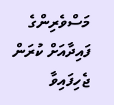މަސްވެރިންގެ ފައިދާއަށް ކުރަން ޖެހިފައިވާ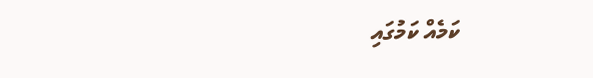ކަމެއް ކަމުގައި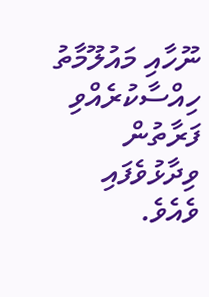ނޫހާއި މައުލޫމާތު ހިއްސާކުރެއްވި ފަރާތުން ވިދާޅުވެފައި ވެއެވެ.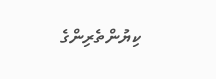ކިޔުންތެރިންގެ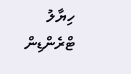ހިޔާލު
ޓްރެންޑިން